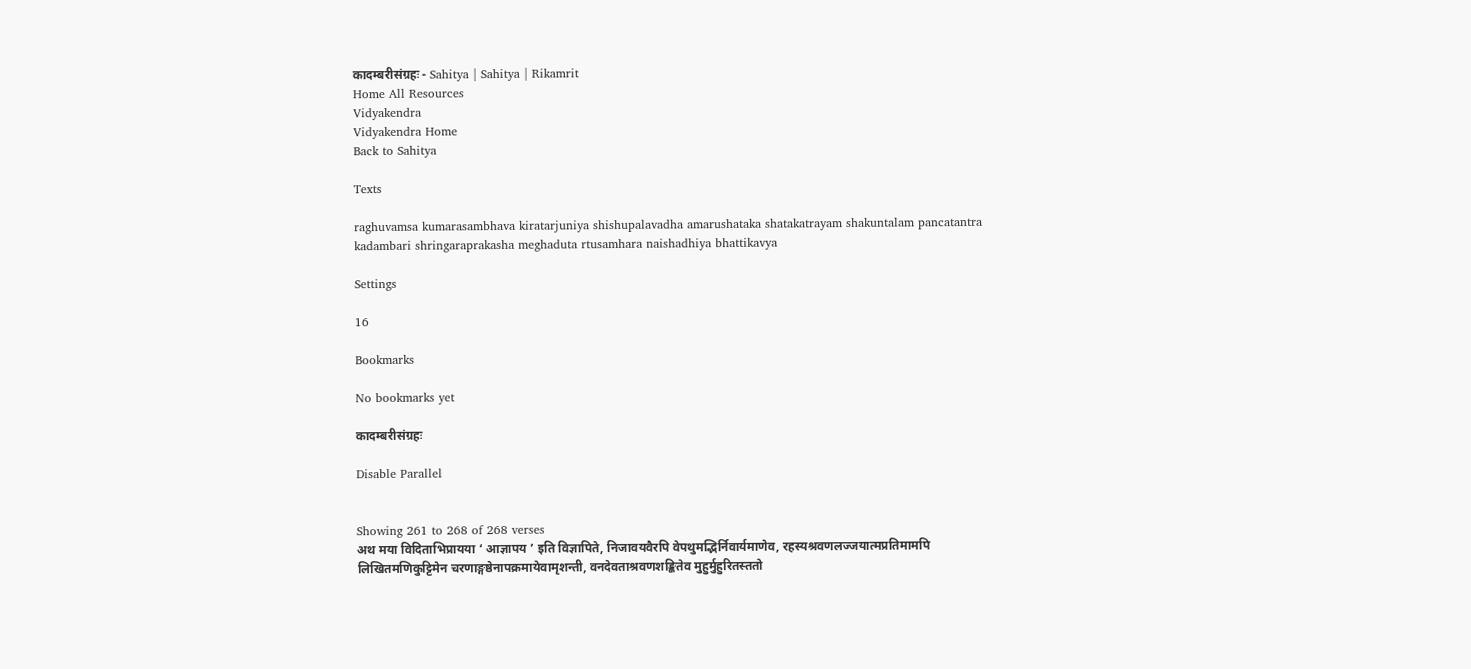कादम्बरीसंग्रहः - Sahitya | Sahitya | Rikamrit
Home All Resources
Vidyakendra
Vidyakendra Home
Back to Sahitya

Texts

raghuvamsa kumarasambhava kiratarjuniya shishupalavadha amarushataka shatakatrayam shakuntalam pancatantra kadambari shringaraprakasha meghaduta rtusamhara naishadhiya bhattikavya

Settings

16

Bookmarks

No bookmarks yet

कादम्बरीसंग्रहः

Disable Parallel


Showing 261 to 268 of 268 verses
अथ मया विदिताभिप्रायया ‘ आज्ञापय ’ इति विज्ञापिते, निजावयवैरपि वेपथुमद्भिर्निवार्यमाणेव, रहस्यश्रवणलज्जयात्मप्रतिमामपि लिखितमणिकुट्टिमेन चरणाङ्गष्ठेनापक्रमायेवामृशन्ती, वनदेवताश्रवणशङ्कितेव मुहुर्मुहुरितस्ततो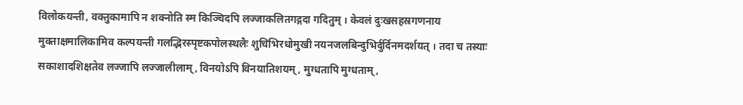विलोकयन्ती, वक्तुकामापि न शक्नोति स्म किञ्चिदपि लज्जाकलितगद्गदा गदितुम् । केवलं दुःखसहस्रगणनाय मुक्ताक्षमालिकामिव कल्पयन्ती गलद्भिरस्पृष्टकपोलस्थलैः शुचिभिरधोमुखी नयनजलबिन्दुभिर्दुर्दिनमदर्शयत् । तदा च तस्याः सकाशादशिक्षतेव लज्जापि लज्जालीलाम्, विनयोऽपि विनयातिशयम्, मुग्धतापि मुग्धताम्,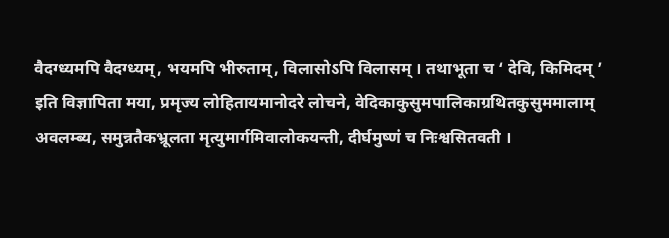वैदग्ध्यमपि वैदग्ध्यम्, भयमपि भीरुताम्, विलासोऽपि विलासम् । तथाभूता च ‘ देवि, किमिदम् ’ इति विज्ञापिता मया, प्रमृज्य लोहितायमानोदरे लोचने, वेदिकाकुसुमपालिकाग्रथितकुसुममालाम् अवलम्ब्य, समुन्नतैकभ्रूलता मृत्युमार्गमिवालोकयन्ती, दीर्घमुष्णं च निःश्वसितवती ।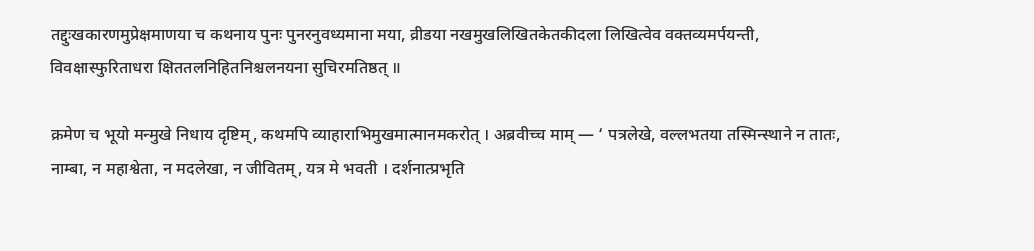तद्दुःखकारणमुप्रेक्षमाणया च कथनाय पुनः पुनरनुवध्यमाना मया, व्रीडया नखमुखलिखितकेतकीदला लिखित्वेव वक्तव्यमर्पयन्ती, विवक्षास्फुरिताधरा क्षिततलनिहितनिश्चलनयना सुचिरमतिष्ठत् ॥

क्रमेण च भूयो मन्मुखे निधाय दृष्टिम्, कथमपि व्याहाराभिमुखमात्मानमकरोत् । अब्रवीच्च माम् — ‘ पत्रलेखे, वल्लभतया तस्मिन्स्थाने न तातः, नाम्बा, न महाश्वेता, न मदलेखा, न जीवितम्, यत्र मे भवती । दर्शनात्प्रभृति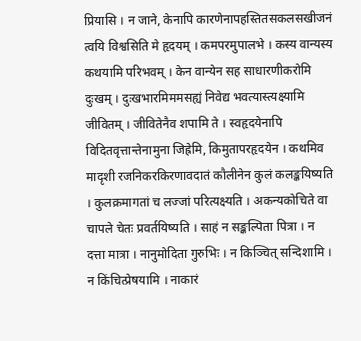प्रियासि । न जाने, केनापि कारणेनापहस्तितसकलसखीजनं त्वयि विश्वसिति मे हृदयम् । कमपरमुपालभे । कस्य वान्यस्य कथयामि परिभवम् । केन वान्येन सह साधारणीकरोमि दुःखम् । दुःखभारमिममसह्यं निवेद्य भवत्यास्त्यक्ष्यामि जीवितम् । जीवितेनैव शपामि ते । स्वहृदयेनापि विदितवृत्तान्तेनामुना जिह्रेमि, किमुतापरहृदयेन । कथमिव मादृशी रजनिकरकिरणावदातं कौलीनेन कुलं कलङ्कयिष्यति । कुलक्रमागतां च लज्जां परित्यक्ष्यति । अकन्यकोचिते वा चापले चेतः प्रवर्तयिष्यति । साहं न सङ्कल्पिता पित्रा । न दत्ता मात्रा । नानुमोदिता गुरुभिः । न किञ्चित् सन्दिशामि । न किंचित्प्रेषयामि । नाकारं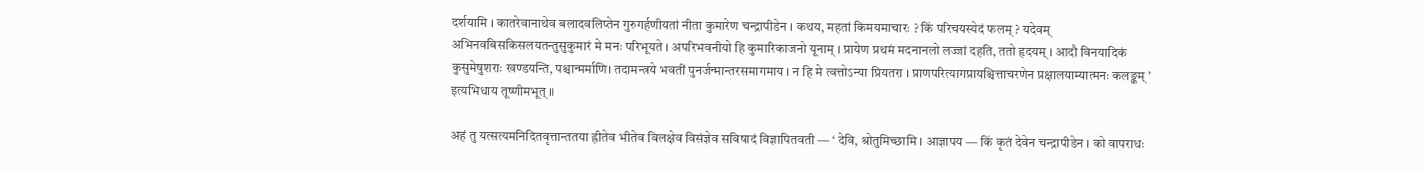दर्शयामि । कातरेवानाथेव बलादवलिप्तेन गुरुगर्हणीयतां नीता कुमारेण चन्द्रापीडेन । कथय, महतां किमयमाचारः ? किं परिचयस्येदं फलम् ? यदेवम् अभिनवबिसकिसलयतन्तुसुकुमारं मे मनः परिभूयते । अपरिभवनीयो हि कुमारिकाजनो यूनाम् । प्रायेण प्रथमं मदनानलो लज्जां दहति, ततो हृदयम् । आदौ विनयादिकं कुसुमेषुशराः खण्डयन्ति, पश्चान्मर्माणि। तदामन्त्रये भवतीं पुनर्जन्मान्तरसमागमाय । न हि मे त्वत्तोऽन्या प्रियतरा । प्राणपरित्यागप्रायश्चित्ताचरणेन प्रक्षालयाम्यात्मनः कलङ्कम् ’ इत्यभिधाय तूष्णीमभूत् ॥

अहं तु यत्सत्यमनिदितवृत्तान्ततया ह्रीतेव भीतेव विलक्षेव विसंज्ञेव सविषादं विज्ञापितवती — ‘ देवि, श्रोतुमिच्छामि । आज्ञापय — किं कृतं देवेन चन्द्रापीडेन । को वापराधः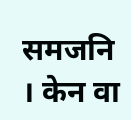समजनि । केन वा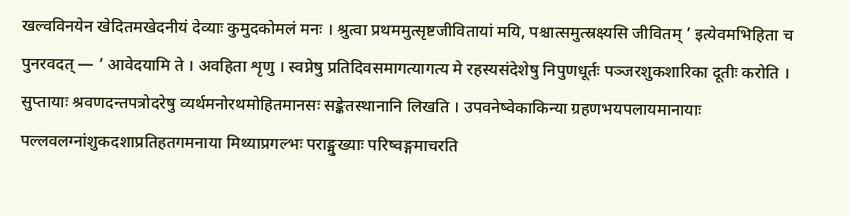खल्वविनयेन खेदितमखेदनीयं देव्याः कुमुदकोमलं मनः । श्रुत्वा प्रथममुत्सृष्टजीवितायां मयि, पश्चात्समुत्स्रक्ष्यसि जीवितम् ’ इत्येवमभिहिता च पुनरवदत् — ‘ आवेदयामि ते । अवहिता शृणु । स्वप्नेषु प्रतिदिवसमागत्यागत्य मे रहस्यसंदेशेषु निपुणधूर्तः पञ्जरशुकशारिका दूतीः करोति । सुप्तायाः श्रवणदन्तपत्रोदरेषु व्यर्थमनोरथमोहितमानसः सङ्केतस्थानानि लिखति । उपवनेष्वेकाकिन्या ग्रहणभयपलायमानायाः पल्लवलग्नांशुकदशाप्रतिहतगमनाया मिथ्याप्रगल्भः पराङ्मुख्याः परिष्वङ्गमाचरति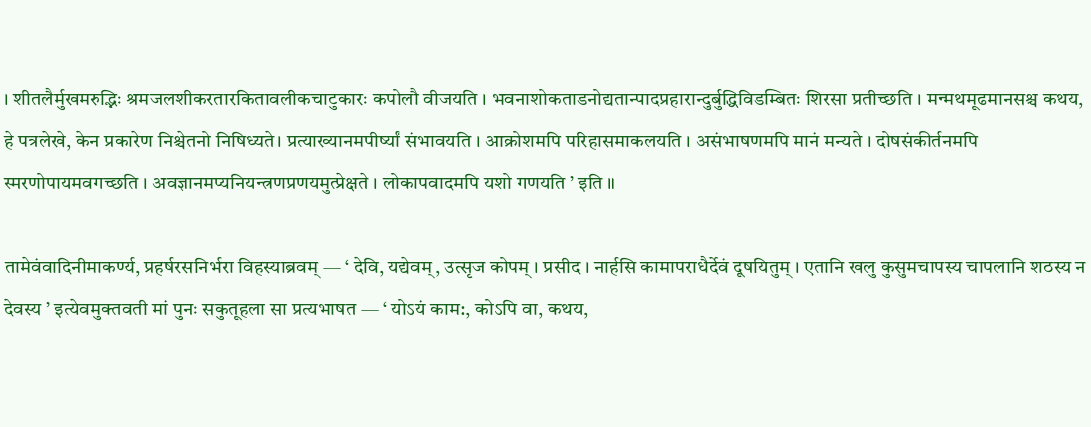। शीतलैर्मुखमरुद्भिः श्रमजलशीकरतारकितावलीकचाटुकारः कपोलौ वीजयति । भवनाशोकताडनोद्यतान्पादप्रहारान्दुर्बुद्धिविडम्बितः शिरसा प्रतीच्छति । मन्मथमूढमानसश्च कथय, हे पत्रलेखे, केन प्रकारेण निश्चेतनो निषिध्यते। प्रत्याख्यानमपीर्ष्यां संभावयति । आक्रोशमपि परिहासमाकलयति । असंभाषणमपि मानं मन्यते । दोषसंकीर्तनमपि स्मरणोपायमवगच्छति । अवज्ञानमप्यनियन्त्रणप्रणयमुत्प्रेक्षते । लोकापवादमपि यशो गणयति ’ इति ॥

तामेवंवादिनीमाकर्ण्य, प्रहर्षरसनिर्भरा विहस्याब्रवम् — ‘ देवि, यद्येवम्, उत्सृज कोपम् । प्रसीद । नार्हसि कामापराधैर्देवं दूषयितुम् । एतानि खलु कुसुमचापस्य चापलानि शठस्य न देवस्य ’ इत्येवमुक्तवती मां पुनः सकुतूहला सा प्रत्यभाषत — ‘ योऽयं काम:, कोऽपि वा, कथय,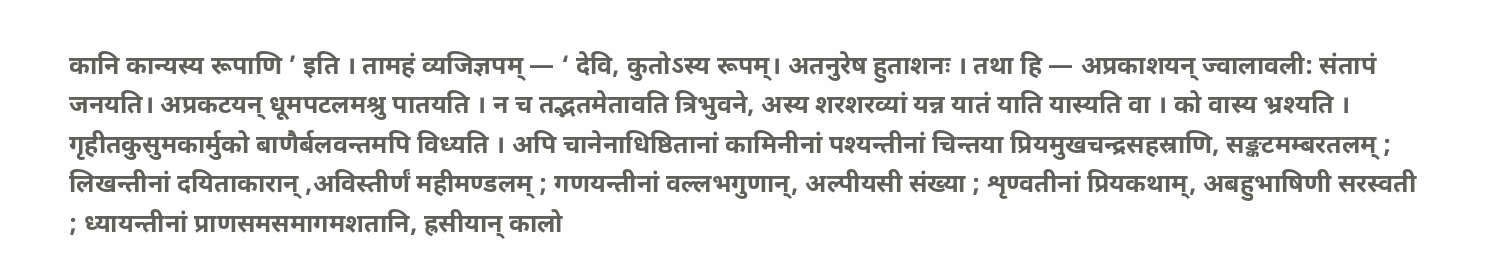कानि कान्यस्य रूपाणि ’ इति । तामहं व्यजिज्ञपम् — ‘ देवि, कुतोऽस्य रूपम्। अतनुरेष हुताशनः । तथा हि — अप्रकाशयन् ज्वालावली: संतापं जनयति। अप्रकटयन् धूमपटलमश्रु पातयति । न च तद्भतमेतावति त्रिभुवने, अस्य शरशरव्यां यन्न यातं याति यास्यति वा । को वास्य भ्रश्यति । गृहीतकुसुमकार्मुको बाणैर्बलवन्तमपि विध्यति । अपि चानेनाधिष्ठितानां कामिनीनां पश्यन्तीनां चिन्तया प्रियमुखचन्द्रसहस्राणि, सङ्कटमम्बरतलम् ; लिखन्तीनां दयिताकारान् ,अविस्तीर्णं महीमण्डलम् ; गणयन्तीनां वल्लभगुणान्, अल्पीयसी संख्या ; शृण्वतीनां प्रियकथाम्, अबहुभाषिणी सरस्वती ; ध्यायन्तीनां प्राणसमसमागमशतानि, ह्रसीयान् कालो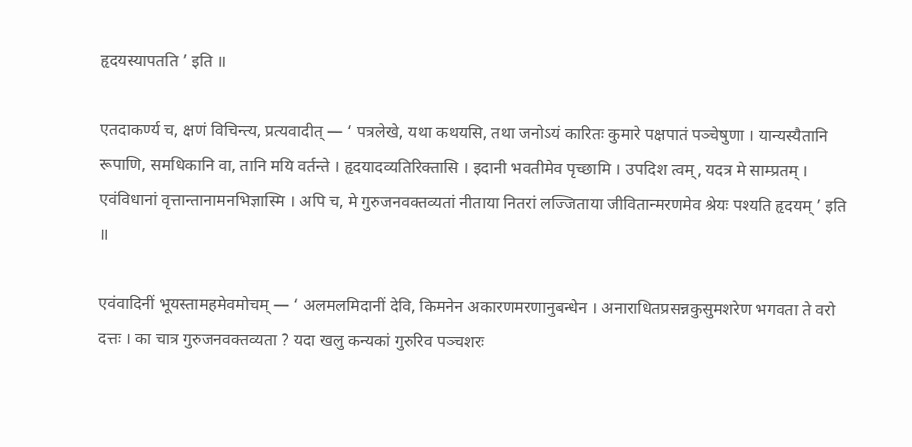हृदयस्यापतति ’ इति ॥

एतदाकर्ण्य च, क्षणं विचिन्त्य, प्रत्यवादीत् — ‘ पत्रलेखे, यथा कथयसि, तथा जनोऽयं कारितः कुमारे पक्षपातं पञ्चेषुणा । यान्यस्यैतानि रूपाणि, समधिकानि वा, तानि मयि वर्तन्ते । हृदयादव्यतिरिक्तासि । इदानी भवतीमेव पृच्छामि । उपदिश त्वम्, यदत्र मे साम्प्रतम् । एवंविधानां वृत्तान्तानामनभिज्ञास्मि । अपि च, मे गुरुजनवक्तव्यतां नीताया नितरां लज्जिताया जीवितान्मरणमेव श्रेयः पश्यति हृदयम् ’ इति ॥

एवंवादिनीं भूयस्तामहमेवमोचम् — ‘ अलमलमिदानीं देवि, किमनेन अकारणमरणानुबन्धेन । अनाराधितप्रसन्नकुसुमशरेण भगवता ते वरो दत्तः । का चात्र गुरुजनवक्तव्यता ? यदा खलु कन्यकां गुरुरिव पञ्चशरः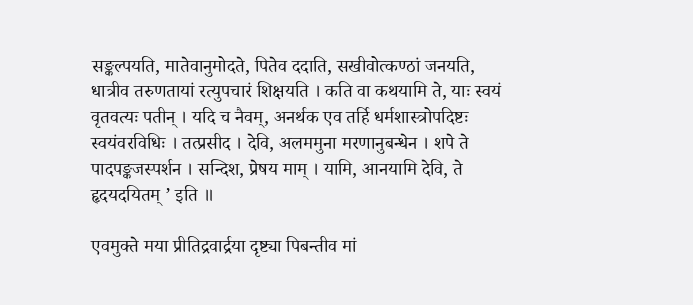सङ्कल्पयति, मातेवानुमोदते, पितेव ददाति, सखीवोत्कण्ठां जनयति, धात्रीव तरुणतायां रत्युपचारं शिक्षयति । कति वा कथयामि ते, याः स्वयं वृतवत्यः पतीन् । यदि च नैवम्, अनर्थक एव तर्हि धर्मशास्त्रोपदिष्टः स्वयंवरविधिः । तत्प्रसीद । देवि, अलममुना मरणानुबन्धेन । शपे ते पादपङ्कजस्पर्शन । सन्दिश, प्रेषय माम् । यामि, आनयामि देवि, ते हृदयदयितम् ’ इति ॥

एवमुक्ते मया प्रीतिद्रवार्द्रया दृष्ट्या पिबन्तीव मां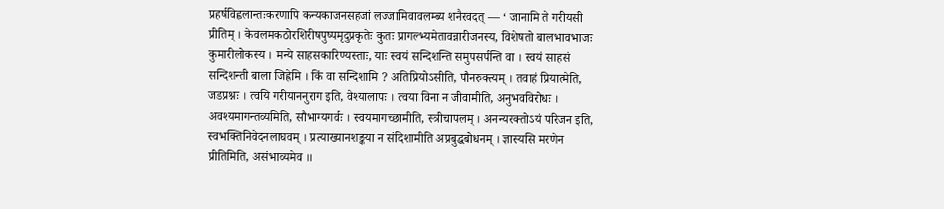प्रहर्षविह्वलान्तःकरणापि कन्यकाजनसहजां लज्जामिवावलम्ब्य शनैरवदत् — ‘ जानामि ते गरीयसी प्रीतिम् । केवलमकठोरशिरीषपुष्पमृदुप्रकृतेः कुतः प्रागल्भ्यमेतावन्नारीजनस्य, विशेषतो बालभावभाजः कुमारीलोकस्य । मन्ये साहसकारिण्यस्ताः, याः स्वयं सन्दिशन्ति समुपसर्पन्ति वा । स्वयं साहसं सन्दिशन्ती बाला जिह्रेमि । किं वा सन्दिशामि ? अतिप्रियोऽसीति, पौनरुक्त्यम् । तवाहं प्रियात्मेति, जडप्रश्नः । त्वयि गरीयाननुराग इति, वेश्यालापः । त्वया विना न जीवामीति, अनुभवविरोधः । अवश्यमागन्तव्यमिति, सौभाग्यगर्वः । स्वयमागच्छामीति, स्त्रीचापलम् । अनन्यरक्तोऽयं परिजन इति, स्वभक्तिनिवेदनलाघवम् । प्रत्याख्यानशङ्कया न संदिशामीति अप्रबुद्धबोधनम् । ज्ञास्यसि मरणेन प्रीतिमिति, असंभाव्यमेव ॥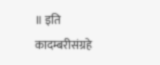॥ इति कादम्बरीसंग्रहे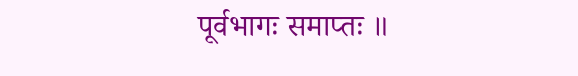पूर्वभागः समाप्तः ॥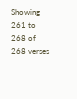Showing 261 to 268 of 268 verses